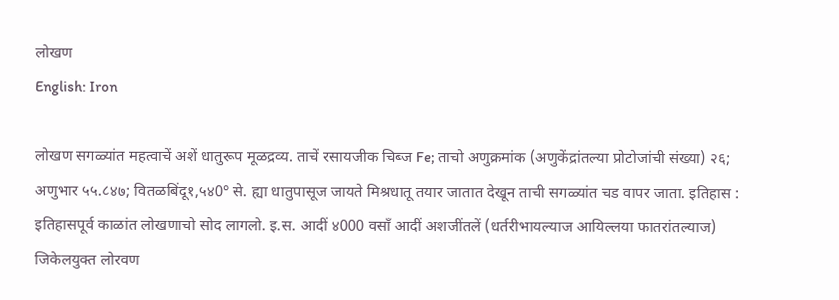लोखण
English: Iron

लोखण सगळ्यांत महत्वाचें अशें धातुरूप मूळद्रव्य. ताचें रसायजीक चिब्ज Fe; ताचो अणुक्रमांक (अणुकेंद्रांतल्या प्रोटोजांची संख्या) २६; अणुभार ५५.८४७; वितळबिंदू१,५४0° से. ह्या धातुपासूज जायते मिश्रधातू तयार जातात देखून ताची सगळ्यांत चड वापर जाता. इतिहास : इतिहासपूर्व काळांत लोखणाचो सोद लागलो. इ.स. आदीं ४000 वसाँ आदीं अशजींतलें (धर्तरीभायल्याज आयिल्लया फातरांतल्याज) जिकेलयुक्त लोरवण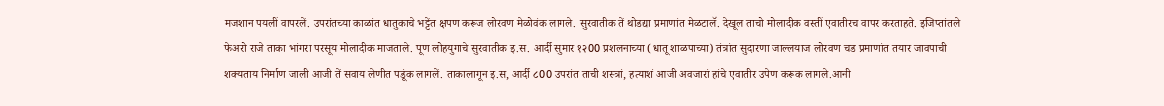मजशान पयलीं वापरलें. उपरांतच्या काळांत धातुकाचे भट्टेंत क्षपण करूज लोरवण मेळोवंक लागले. सुरवातीक तें थोडद्या प्रमाणांत मेळटालॅ. देखूल ताचो मोलादीक वस्तीं एवातीरच वापर करताहते. इजिप्तांतले फेअरो राजे ताका भांगरा परसूय मोलादीक माजताले. पूण लोहयुगाचे सुरवातीक इ.स. आर्दी सुमार १२00 प्रशलनाच्या (धातू शाळपाच्या) तंत्रांत सुदारणा जाल्लयाज लोरवण चड प्रमाणांत तयार जावपाची शक्यताय निर्माण जाली आजी तें सवाय लेणीत पडूंक लागलें. ताकालागून इ.स, आर्दी ८00 उपरांत ताची शस्त्रां, हत्याशं आजी अवजारां हांचे एवातीर उपेण करूक लागले.आनी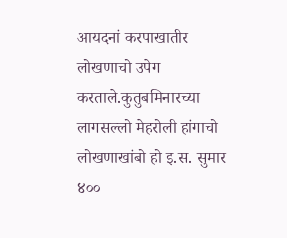आयदनां करपाखातीर लोखणाचो उपेग करताले.कुतुबमिनारच्या लागसल्लो मेहरोली हांगाचो लोखणाखांबो हो इ.स. सुमार ४००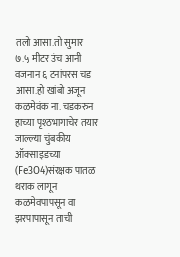तलो आसा.तो सुमार ७.५ मीटर उंच आनी वजनान ६ टनांपरस चड आसा.हो खांबो अजून कळमेवंक ना. चडकरुन हाच्या पृश्ठभागाचेर तयार जाल्ल्या चुंबकीय ऑक्साइडच्या (Fe3O4)संरक्षक पातळ थराक लागून कळमेवपापसून वा झरपापासून ताची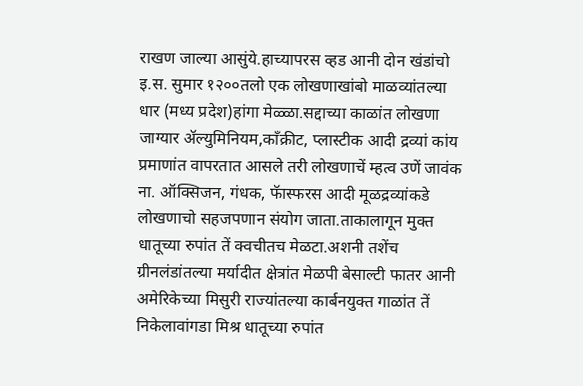राखण जाल्या आसुंये.हाच्यापरस व्हड आनी दोन खंडांचो इ.स. सुमार १२००तलो एक लोखणाखांबो माळव्यांतल्या धार (मध्य प्रदेश‌‌)हांगा मेळ्ळा.सद्दाच्या काळांत लोखणा जाग्यार ॲल्युमिनियम,काँक्रीट, प्लास्टीक आदी द्रव्यां कांय प्रमाणांत वापरतात आसले तरी लोखणाचें म्हत्व उणें जावंक ना. ऑक्सिजन, गंधक, फॅास्फरस आदी मूळद्रव्यांकडे लोखणाचो सहजपणान संयोग जाता.ताकालागून मुक्त धातूच्या रुपांत तें क्वचीतच मेळटा.अशनी तशेंच ग्रीनलंडांतल्या मर्यादीत क्षेत्रांत मेळपी बेसाल्टी फातर आनी अमेरिकेच्या मिसुरी राज्यांतल्या कार्बनयुक्त गाळांत तें निकेलावांगडा मिश्र धातूच्या रुपांत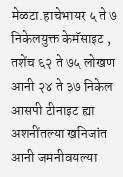मेळटा.हाचेभायर ५ ते ७ निकेलयुक्त केमॅसाइट , तशेंच ६२ ते ७५ लोखण आनी २४ ते ३७ निकेल आसपी टीनाइट ह्या अशनींतल्या खनिजांत आनी जमनीवयल्या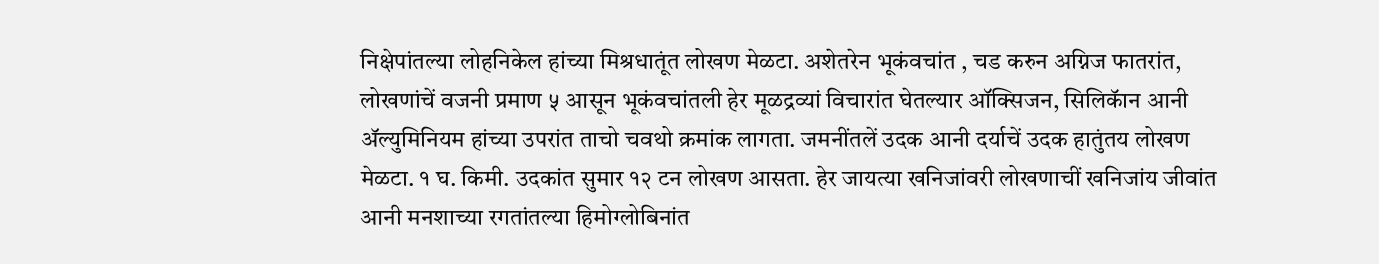निक्षेपांतल्या लोहनिकेल हांच्या मिश्रधातूंत लोखण मेळटा. अशेतरेन भूकंवचांत , चड करुन अग्निज फातरांत, लोखणांचें वजनी प्रमाण ५ आसून भूकंवचांतली हेर मूळद्रव्यां विचारांत घेतल्यार ऑक्सिजन, सिलिकॅान आनी ॲल्युमिनियम हांच्या उपरांत ताचो चवथो क्रमांक लागता. जमनींतलें उदक आनी दर्याचें उदक हातुंतय लोखण मेळटा. १ घ. किमी. उदकांत सुमार १२ टन लोखण आसता. हेर जायत्या खनिजांवरी लोखणाचीं खनिजांय जीवांत आनी मनशाच्या रगतांतल्या हिमोग्लोबिनांत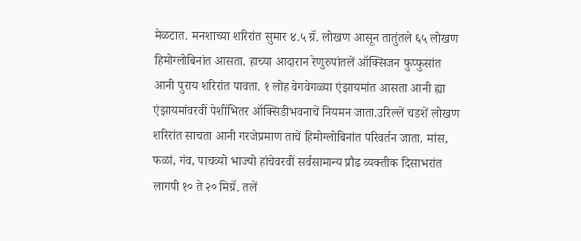मेळटात. मनशाच्या शरिरांत सुमार ४.५ ग्रॅ. लोखण आसून तातुंतले ६५ लोखण हिमोग्लोबिनांत आसता. हाच्या आदारान रेणुरुपांतलें ऑक्सिजन फुप्फुसांत आनी पुराय शरिरांत पावता. १ लोह वेगवेगळ्या एंझायमांत आसता आनी ह्या एंझायमांवरवीं पेशींभितर ऑक्सिडीभवनाचें नियमन जाता.उरिल्लें चडशें लोखण शरिरांत साचता आनी गरजेप्रमाण ताचें हिमोग्लोबिनांत परिवर्तन जाता. मांस, फळां, गंव, पाचव्यो भाज्यो हांचेवरवीं सर्वसामान्य प्रौढ व्यक्तीक दिसाभरांत लागपी १० ते २० मिग्रॅ. तलें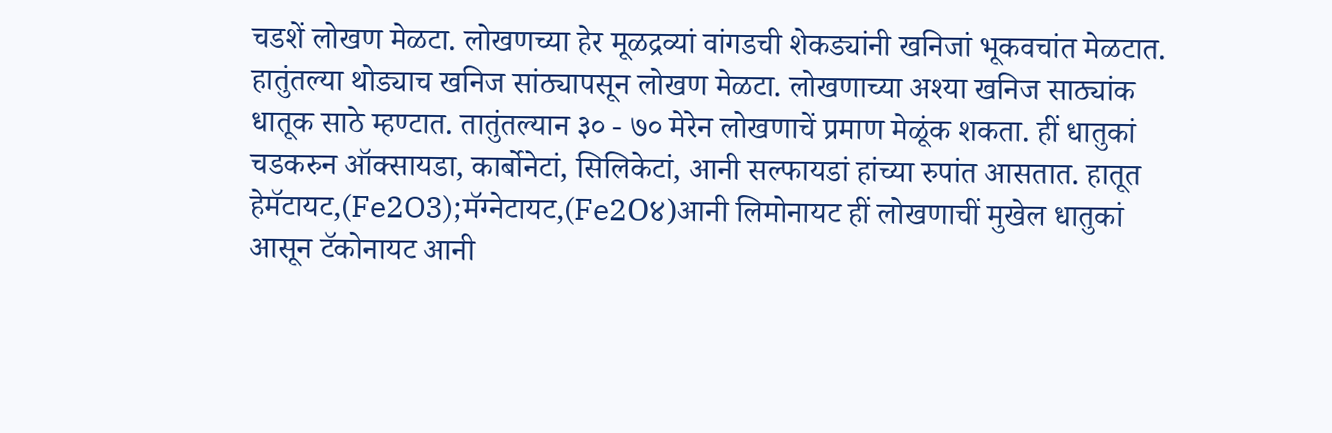चडशें लोखण मेळटा. लोखणच्या हेर मूळद्रव्यां वांगडची शेकड्यांनी खनिजां भूकवचांत मेळटात. हातुंतल्या थोड्याच खनिज सांठ्यापसून लोखण मेळटा. लोखणाच्या अश्या खनिज साठ्यांक धातूक साठे म्हण्टात. तातुंतल्यान ३० - ७० मेरेन लोखणाचें प्रमाण मेळूंक शकता. हीं धातुकां चडकरुन ऑक्सायडा, कार्बोनेटां, सिलिकेटां, आनी सल्फायडां हांच्या रुपांत आसतात. हातूत हेमॅटायट,(Fe2O3);मॅग्नेटायट,(Fe2O४)आनी लिमोनायट हीं लोखणाचीं मुखेल धातुकां आसून टॅकोनायट आनी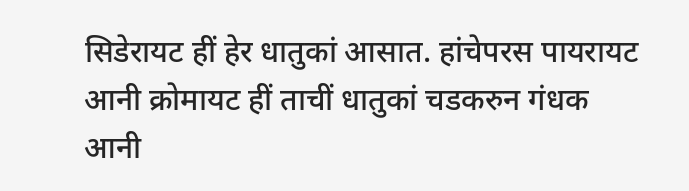सिडेरायट हीं हेर धातुकां आसात. हांचेपरस पायरायट आनी क्रोमायट हीं ताचीं धातुकां चडकरुन गंधक आनी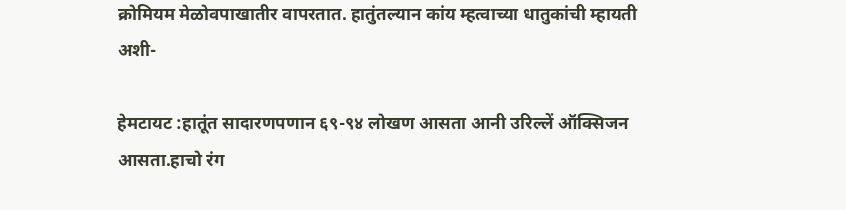क्रोमियम मेळोवपाखातीर वापरतात. हातुंतल्यान कांय म्हत्वाच्या धातुकांची म्हायती अशी-

हेमटायट :हातूंत सादारणपणान ६९-९४ लोखण आसता आनी उरिल्लें ऑक्सिजन आसता.हाचो रंग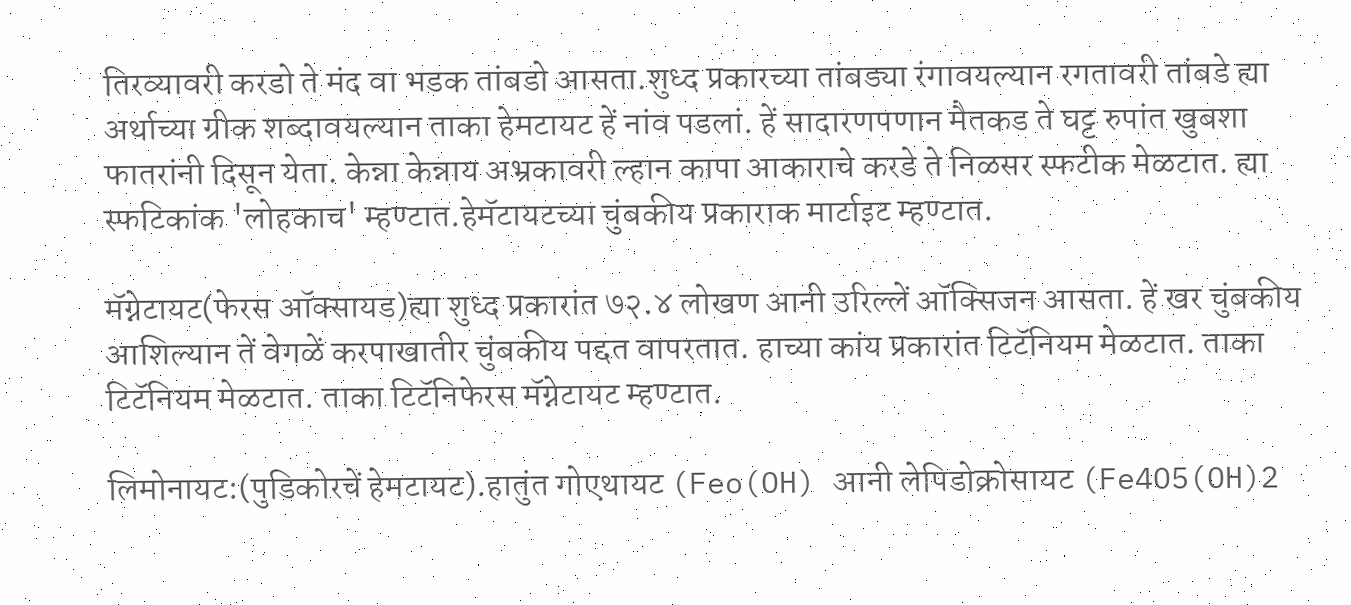तिरव्यावरी करडो ते मंद वा भडक तांबडो आसता.शुध्द प्रकारच्या तांबड्या रंगावयल्यान रगतावरी तांबडे ह्या अर्थाच्या ग्रीक शब्दावयल्यान ताका हेमटायट हें नांव पडलां. हें सादारणपणान मैतकड ते घट्ट रुपांत खुबशा फातरांनी दिसून येता. केन्ना केन्नाय अभ्रकावरी ल्हान कापा आकाराचे करडे ते निळसर स्फटीक मेळटात. ह्या स्फटिकांक 'लोहकाच' म्हण्टात.हेमॅटायटच्या चुंबकीय प्रकाराक मार्टाइट म्हण्टात.

मॅग्नेटायट(फेरस ऑक्सायड)ह्या शुध्द प्रकारांत ७२.४ लोखण आनी उरिल्लें ऑक्सिजन आसता. हें खर चुंबकीय आशिल्यान तें वेगळें करपाखातीर चुंबकीय पद्दत वापरतात. हाच्या कांय प्रकारांत टिटॅनियम मेळटात. ताका टिटॅनियम मेळटात. ताका टिटॅनिफेरस मॅग्नेटायट म्हण्टात.

लिमोनायट:(पुडिकोरचें हेमटायट‌).हातुंत गोएथायट (Feo(OH) आनी लेपिडोक्रोसायट (Fe4O5(OH)2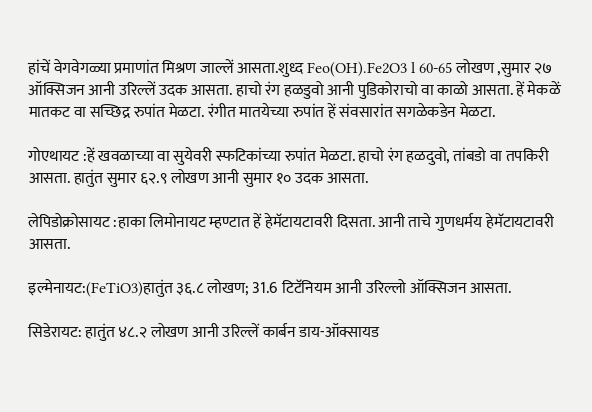हांचें वेगवेगळ्या प्रमाणांत मिश्रण जाल्लें आसता.शुध्द Feo(OH).Fe2O3 l 60-65 लोखण ,सुमार २७ ऑक्सिजन आनी उरिल्लें उदक आसता. हाचो रंग हळडुवो आनी पुडिकोराचो वा काळो आसता. हें मेकळें मातकट वा सच्छिद्र रुपांत मेळटा. रंगीत मातयेच्या रुपांत हें संवसारांत सगळेकडेन मेळटा.

गोएथायट :हें खवळाच्या वा सुयेवरी स्फटिकांच्या रुपांत मेळटा. हाचो रंग हळदुवो, तांबडो वा तपकिरी आसता. हातुंत सुमार ६२.९ लोखण आनी सुमार १० उदक आसता.

लेपिडोक्रोसायट :हाका लिमोनायट म्हण्टात हें हेमॅटायटावरी दिसता. आनी ताचे गुणधर्मय हेमॅटायटावरी आसता.

इल्मेनायट:(FeTiO3)हातुंत ३६.८ लोखण; 31.6 टिटॅनियम आनी उरिल्लो ऑक्सिजन आसता.

सिडेरायट: हातुंत ४८.२ लोखण आनी उरिल्लें कार्बन डाय-ऑक्सायड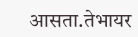आसता.तेभायर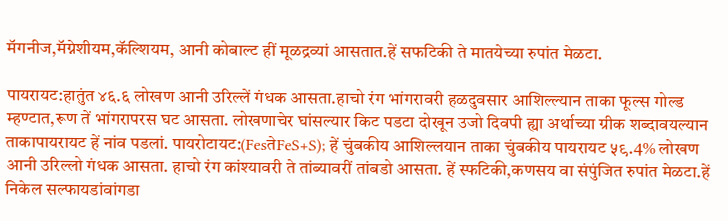मॅगनीज,मॅग्नेशीयम,कॅल्शियम, आनी कोबाल्ट हीं मूळद्रव्यां आसतात.हें सफटिकी ते मातयेच्या रुपांत मेळटा.

पायरायट:हातुंत ४६.६ लोखण आनी उरिल्लें गंधक आसता.हाचो रंग भांगरावरी हळदुवसार आशिल्ल्यान ताका फूल्स गोल्ड म्हण्टात,रूण तें भांगरापरस घट आसता. लोखणाचेर घांसल्यार किट पडटा दोखून उजो दिवपी ह्या अर्थाच्या ग्रीक शब्दावयल्यान ताकापायरायट हें नांव पडलां. पायरोटायट:(FesतेFeS+S); हें चुंबकीय आशिल्लयान ताका चुंबकीय पायरायट ५९.4% लोखण आनी उरिल्लो गंधक आसता. हाचो रंग कांश्यावरी ते तांब्यावरीं तांबडो आसता. हें स्फटिकी,कणसय वा संपुंजित रुपांत मेळटा.हें निकेल सल्फायडांवांगडा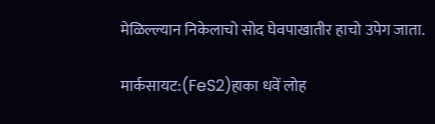मेळिल्ल्यान निकेलाचो सोद घेवपाखातीर हाचो उपेग जाता.

मार्कसायट:(FeS2)हाका धवें लोह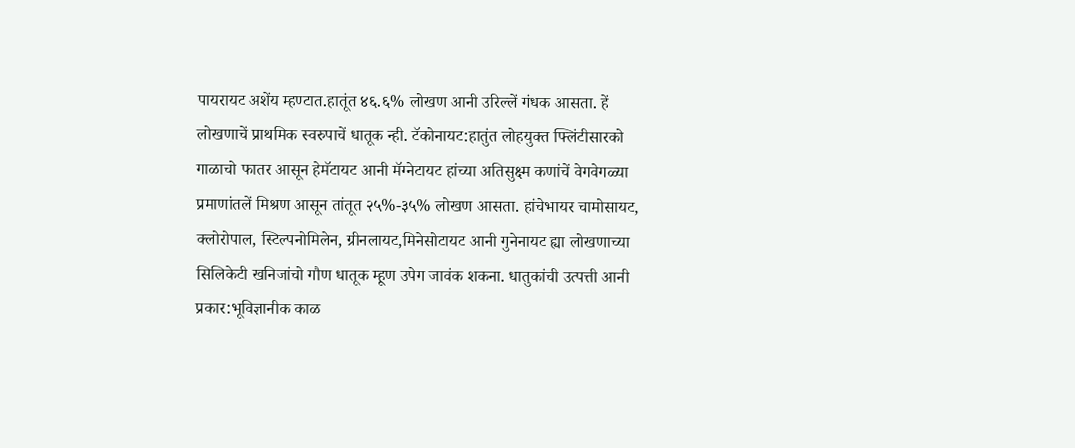पायरायट अशेंय म्हण्टात.हातूंत ४६.६% लोखण आनी उरिल्लें गंधक आसता. हें लोखणाचें प्राथमिक स्वरुपाचें धातूक न्ही. टॅकोनायट:हातुंत लोहयुक्त फ्लिंटीसारको गाळाचो फातर आसून हेमॅटायट आनी मॅग्नेटायट हांच्या अतिसुक्ष्म कणांचें वेगवेगळ्या प्रमाणांतलें मिश्रण आसून तांतूत २५%-३५% लोखण आसता. हांचेभायर चामोसायट, क्लोरोपाल, स्टिल्पनोमिलेन, ग्रीनलायट,मिनेसोटायट आनी गुनेनायट ह्या लोखणाच्या सिलिकेटी खनिजांचो गौण धातूक म्हूण उपेग जावंक शकना. धातुकांची उत्पत्ती आनी प्रकार:भूविज्ञानीक काळ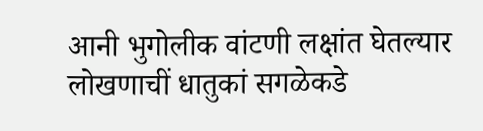आनी भुगोलीक वांटणी लक्षांत घेतल्यार लोखणाचीं धातुकां सगळेकडे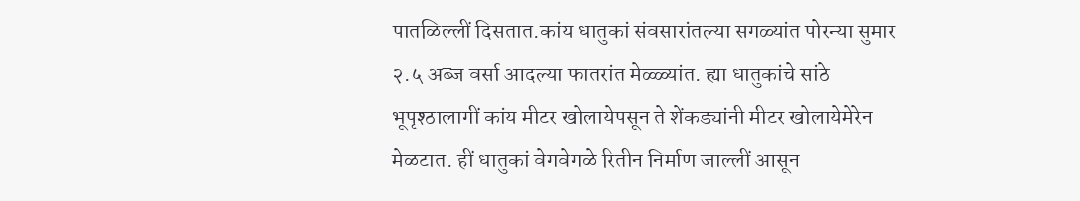पातळिल्लीं दिसतात.कांय धातुकां संवसारांतल्या सगळ्यांत पोरन्या सुमार २.५ अब्ज वर्सा आदल्या फातरांत मेळ्ळ्यांत. ह्या धातुकांचे सांठे भूपृश्ठालागीं कांय मीटर खोलायेपसून ते शेंकड्यांनी मीटर खोलायेमेरेन मेळटात. हीं धातुकां वेगवेगळे रितीन निर्माण जाल्लीं आसून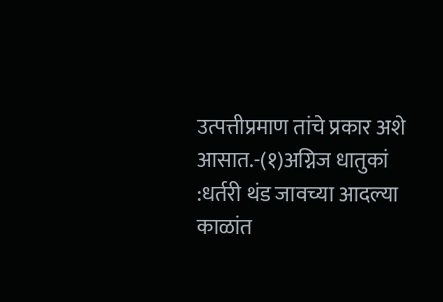उत्पत्तीप्रमाण तांचे प्रकार अशे आसात.-(१)अग्निज धातुकां :धर्तरी थंड जावच्या आदल्या काळांत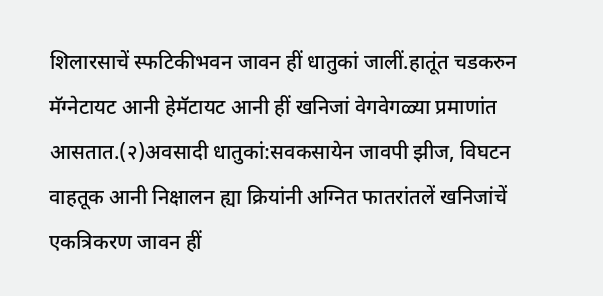शिलारसाचें स्फटिकीभवन जावन हीं धातुकां जालीं.हातूंत चडकरुन मॅग्नेटायट आनी हेमॅटायट आनी हीं खनिजां वेगवेगळ्या प्रमाणांत आसतात.(२)अवसादी धातुकां:सवकसायेन जावपी झीज, विघटन वाहतूक आनी निक्षालन ह्या क्रियांनी अग्नित फातरांतलें खनिजांचें एकत्रिकरण जावन हीं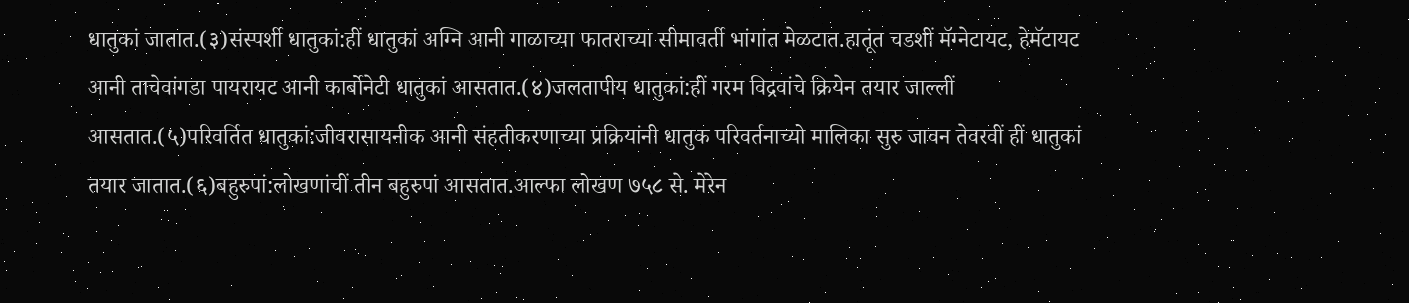धातुकां जातात.(३)संस्पर्शी धातुकां:हीं धातुकां अग्नि आनी गाळाच्या फातराच्या सीमावर्ती भांगांत मेळटात.हातूंत चडशीं मॅग्नेटायट, हेमॅटायट आनी ताचेवांगडा पायरायट आनी कार्बोनेटी धातुकां आसतात.(४)जलतापीय धातुकां:हीं गरम विद्रवांचे क्रियेन तयार जाल्लीं आसतात.(५)परिवर्तित धातुकां:जीवरासायनीक आनी संहतीकरणाच्या प्रक्रियांनी धातुक परिवर्तनाच्यो मालिका सुरु जावन तेवरवीं हीं धातुकां तयार जातात.(६)बहुरुपां:लोखणांचीं तीन बहुरुपां आसतात.आल्फा लोखण ७५८ से. मेरेन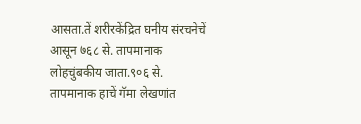आसता.तें शरीरकेंद्रित घनीय संरचनेचें आसून ७६८ से. तापमानाक लोहचुंबकीय जाता.९०६ से. तापमानाक हाचें गॅमा लेखणांत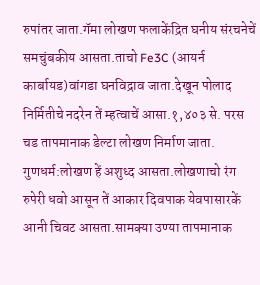रुपांतर जाता.गॅमा लोखण फलाकेंद्रित घनीय संरचनेचें समचुंबकीय आसता.ताचो Fe3C (आयर्न कार्बायड)वांगडा घनविद्राव जाता.देखून पोलाद निर्मितीचे नदरेन तें म्हत्वाचें आसा.१,४०३ से. परस चड तापमानाक डेल्टा लोखण निर्माण जाता. गुणधर्म:लोखण हें अशुध्द आसता.लोखणाचो रंग रुपेरी धवो आसून तें आकार दिवपाक येवपासारकें आनी चिवट आसता.सामक्या उण्या तापमानाक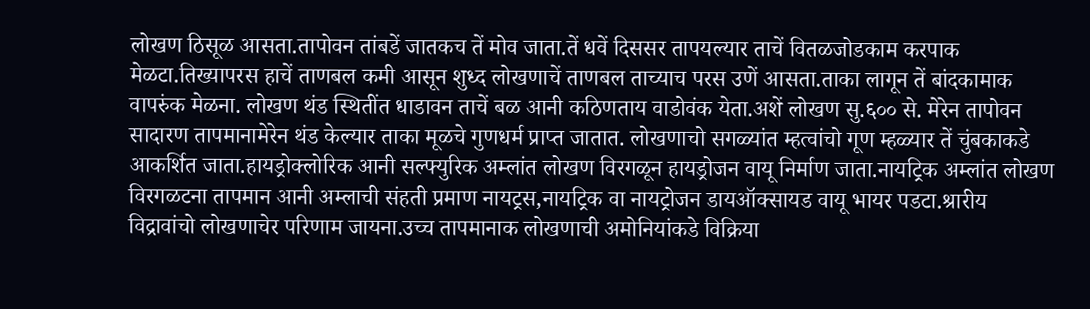लोखण ठिसूळ आसता.तापोवन तांबडें जातकच तें मोव जाता.तें धवें दिससर तापयल्यार ताचें वितळजोडकाम करपाक मेळटा.तिख्यापरस हाचें ताणबल कमी आसून शुध्द लोखणाचें ताणबल ताच्याच परस उणें आसता.ताका लागून तें बांदकामाक वापरुंक मेळना. लोखण थंड स्थितींत धाडावन ताचें बळ आनी कठिणताय वाडोवंक येता.अशें लोखण सु.६०० से. मेरेन तापोवन सादारण तापमानामेरेन थंड केल्यार ताका मूळचे गुणधर्म प्राप्त जातात. लोखणाचो सगळ्यांत म्हत्वांचो गूण म्हळ्यार तें चुंबकाकडे आकर्शित जाता.हायड्रोक्लोरिक आनी सल्फ्युरिक अम्लांत लोखण विरगळून हायड्रोजन वायू निर्माण जाता.नायट्रिक अम्लांत लोखण विरगळटना तापमान आनी अम्लाची संहती प्रमाण नायट्रस,नायट्रिक वा नायट्रोजन डायऑक्सायड वायू भायर पडटा.श्रारीय विद्रावांचो लोखणाचेर परिणाम जायना.उच्च तापमानाक लोखणाची अमोनियांकडे विक्रिया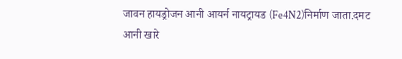जावन हायड्रोजन आनी आयर्न नायट्रायड (Fe4N2)निर्माण जाता.दमट आनी खारे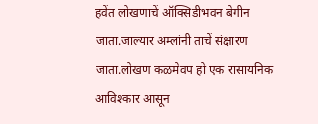हवेंत लोखणाचें ऑक्सिडीभवन बेगीन जाता.जाल्यार अम्लांनी ताचें संक्षारण जाता.लोखण कळमेवप हो एक रासायनिक आविश्कार आसून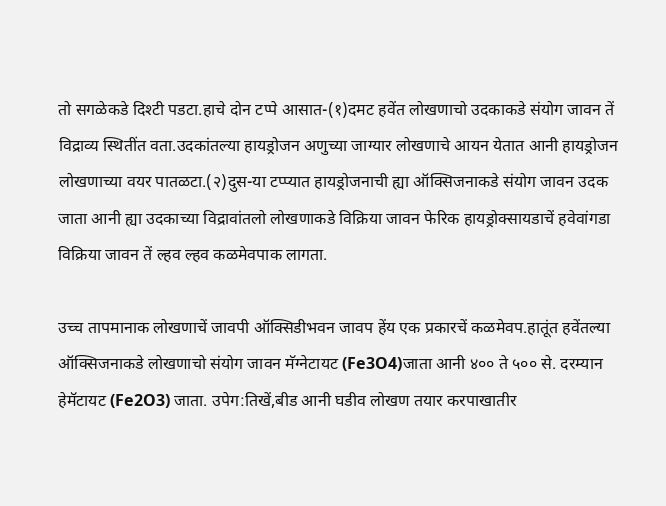तो सगळेकडे दिश्टी पडटा.हाचे दोन टप्पे आसात-(१)दमट हवेंत लोखणाचो उदकाकडे संयोग जावन तें विद्राव्य स्थितींत वता.उदकांतल्या हायड्रोजन अणुच्या जाग्यार लोखणाचे आयन येतात आनी हायड्रोजन लोखणाच्या वयर पातळटा.(२)दुस-या टप्प्यात हायड्रोजनाची ह्या ऑक्सिजनाकडे संयोग जावन उदक जाता आनी ह्या उदकाच्या विद्रावांतलो लोखणाकडे विक्रिया जावन फेरिक हायड्रोक्सायडाचें हवेवांगडा विक्रिया जावन तें ल्हव ल्हव कळमेवपाक लागता.

उच्च तापमानाक लोखणाचें जावपी ऑक्सिडीभवन जावप हेंय एक प्रकारचें कळमेवप.हातूंत हवेंतल्या ऑक्सिजनाकडे लोखणाचो संयोग जावन मॅग्नेटायट (Fe3O4)जाता आनी ४०० ते ५०० से. दरम्यान हेमॅटायट (Fe2O3) जाता. उपेग:तिखें,बीड आनी घडीव लोखण तयार करपाखातीर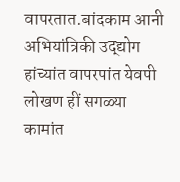वापरतात.बांदकाम आनी अभियांत्रिकी उद्द्योग हांच्यांत वापरपांत येवपी लोखण हीं सगळ्या कामांत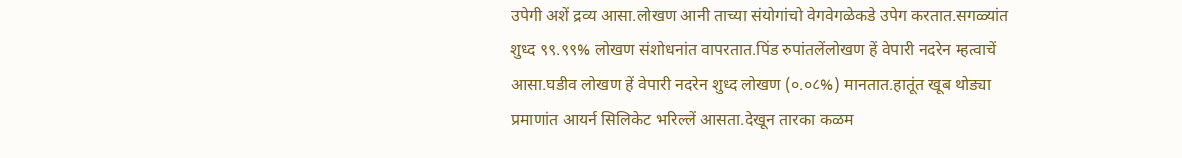उपेगी अशें द्रव्य आसा.लोखण आनी ताच्या संयोगांचो वेगवेगळेकडे उपेग करतात.सगळ्यांत शुध्द ९९.९९% लोखण संशोधनांत वापरतात.पिंड रुपांतलेंलोखण हें वेपारी नदरेन म्हत्वाचें आसा.घडीव लोखण हें वेपारी नदरेन शुध्द लोखण (०.०८%) मानतात.हातूंत खूब थोड्या प्रमाणांत आयर्न सिलिकेट भरिल्लें आसता.देखून तारका कळम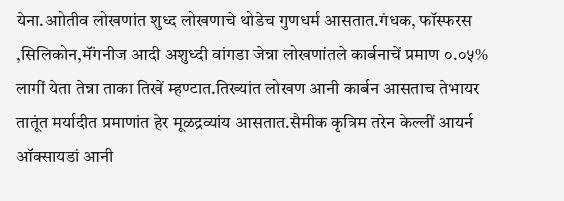येना.आोतीव लोखणांत शुध्द लोखणाचे थोडेच गुणधर्म आसतात.गंधक, फॉस्फरस ,सिलिकोन,मॅंगनीज आदी अशुध्दी वांगडा जेन्ना लोखणांतले कार्बनाचें प्रमाण ०.०५% लागीं येता तेन्ना ताका तिखें म्हण्टात.तिख्यांत लोखण आनी कार्बन आसताच तेभायर तातूंत मर्यादीत प्रमाणांत हेर मूळद्रव्यांय आसतात.सैमीक कृत्रिम तरेन केल्लीं आयर्न ऑक्सायडां आनी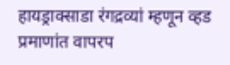हायड्राक्साडा रंगद्रव्यां म्हणून व्हड प्रमाणांत वापरप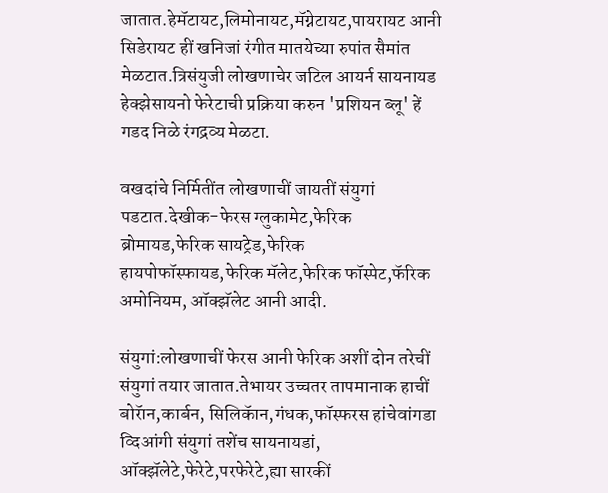जातात.हेमॅटायट,लिमोनायट,मॅग्नेटायट,पायरायट आनी सिडेरायट हीं खनिजां रंगीत मातयेच्या रुपांत सैमांत मेळटात.त्रिसंयुजी लोखणाचेर जटिल आयर्न सायनायड हेक्झेसायनो फेरेटाची प्रक्रिया करुन 'प्रशियन ब्लू' हें गडद निळे रंगद्रव्य मेळटा.

वखदांचे निर्मितींत लोखणाचीं जायतीं संयुगां पडटात.देखीक-फेरस ग्लुकामेट,फेरिक ब्रोमायड,फेरिक सायट्रेड,फेरिक हायपोफॉस्फायड,फेरिक मॅलेट,फेरिक फॉस्पेट,फॅरिक अमोनियम, ऑक्झॅलेट आनी आदी.

संयुगां:लोखणाचीं फेरस आनी फेरिक अशीं दोन तरेचीं संयुगां तयार जातात.तेभायर उच्चतर तापमानाक हाचीं बोरॅान,कार्बन, सिलिकॅान,गंधक,फॉस्फरस हांचेवांगडा व्दिआंगी संयुगां तशेंच सायनायडां, ऑक्झॅलेटे,फेरेटे,परफेरेटे,ह्या सारकीं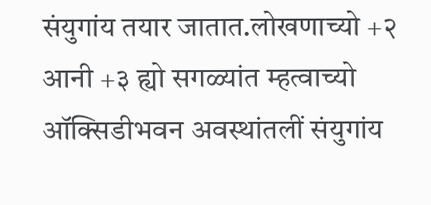संयुगांय तयार जातात.लोखणाच्यो +२ आनी +३ ह्यो सगळ्यांत म्हत्वाच्यो ऑक्सिडीभवन अवस्थांतलीं संयुगांय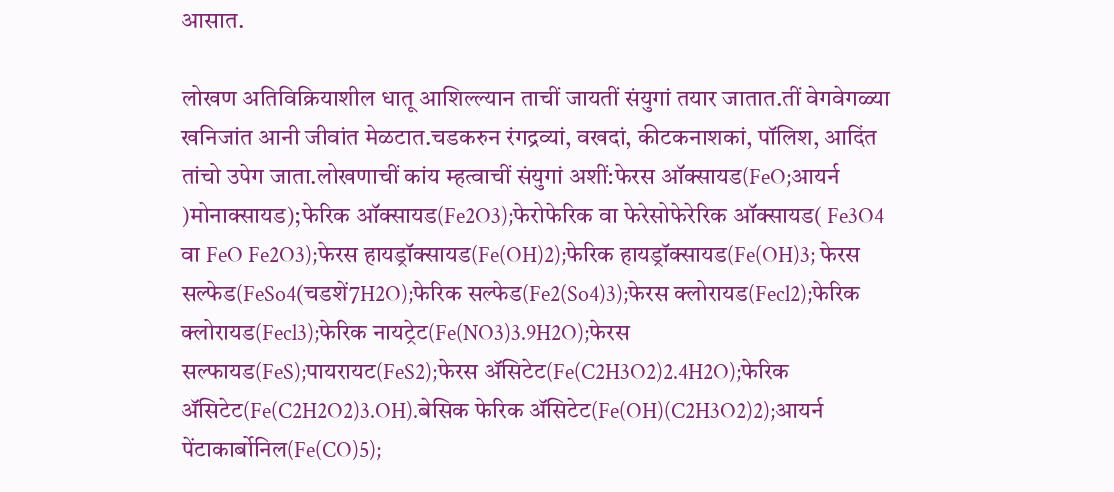आसात.

लोखण अतिविक्रियाशील धातू आशिल्ल्यान ताचीं जायतीं संयुगां तयार जातात.तीं वेगवेगळ्या खनिजांत आनी जीवांत मेळटात.चडकरुन रंगद्रव्यां, वखदां, कीटकनाशकां, पॉलिश, आदिंत तांचो उपेग जाता.लोखणाचीं कांय म्हत्वाचीं संयुगां अशीं:फेरस ऑक्सायड(FeO;आयर्न )मोनाक्सायड‌);फेरिक ऑक्सायड(Fe2O3);फेरोफेरिक वा फेरेसोफेरेरिक ऑक्सायड( Fe3O4 वा FeO Fe2O3);फेरस हायड्रॉक्सायड(Fe(OH)2);फेरिक हायड्रॉक्सायड(Fe(OH)3; फेरस सल्फेड(FeSo4(चडशें7H2O);फेरिक सल्फेड(Fe2(So4)3);फेरस क्लोरायड(Fecl2);फेरिक क्लोरायड(Fecl3);फेरिक नायट्रेट(Fe(NO3)3.9H2O);फेरस सल्फायड(FeS);पायरायट(FeS2);फेरस ॲसिटेट(Fe(C2H3O2)2.4H2O);फेरिक ॲसिटेट(Fe(C2H2O2)3.OH).बेसिक फेरिक ॲसिटेट(Fe(OH)(C2H3O2)2);आयर्न पेंटाकार्बोनिल(Fe(CO)5);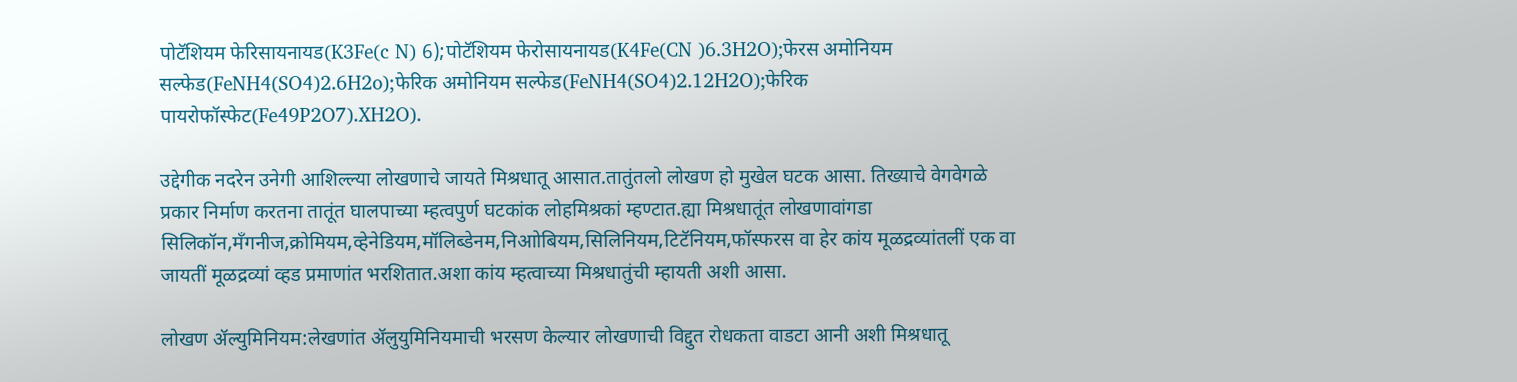पोटॅशियम फेरिसायनायड(K3Fe(c N) 6);पोटॅशियम फेरोसायनायड(K4Fe(CN )6.3H2O);फेरस अमोनियम सल्फेड(FeNH4(SO4)2.6H2o);फेरिक अमोनियम सल्फेड(FeNH4(SO4)2.12H2O);फेरिक पायरोफॉस्फेट(Fe49P2O7).XH2O).

उद्देगीक नदरेन उनेगी आशिल्ल्या लोखणाचे जायते मिश्रधातू आसात.तातुंतलो लोखण हो मुखेल घटक आसा. तिख्याचे वेगवेगळे प्रकार निर्माण करतना तातूंत घालपाच्या म्हत्वपुर्ण घटकांक लोहमिश्रकां म्हण्टात.ह्या मिश्रधातूंत लोखणावांगडा सिलिकॉन,मँगनीज,क्रोमियम,व्हेनेडियम,मॉलिब्डेनम,निआोबियम,सिलिनियम,टिटॅनियम,फॉस्फरस वा हेर कांय मूळद्रव्यांतलीं एक वा जायतीं मूळद्रव्यां व्हड प्रमाणांत भरशितात.अशा कांय म्हत्वाच्या मिश्रधातुंची म्हायती अशी आसा.

लोखण ॲल्युमिनियम:लेखणांत ॲलुयुमिनियमाची भरसण केल्यार लोखणाची विद्दुत रोधकता वाडटा आनी अशी मिश्रधातू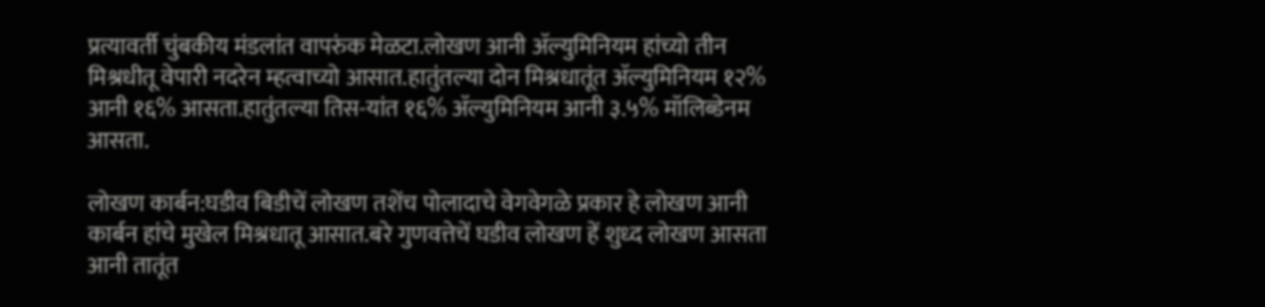प्रत्यावर्ती चुंबकीय मंडलांत वापरुंक मेळटा.लोखण आनी ॲल्युमिनियम हांच्यो तीन मिश्रधीतू वेपारी नदरेन म्हत्वाच्यो आसात.हातुंतल्या दोन मिश्रधातूंत ॲल्युमिनियम १२% आनी १६% आसता.हातुंतल्या तिस-यांत १६% ॲल्युमिनियम आनी ३.५% मॉलिब्डेनम आसता.

लोखण कार्बन:घडीव बिडीचें लोखण तशेंच पोलादाचे वेगवेगळे प्रकार हे लोखण आनी कार्बन हांचे मुखेल मिश्रधातू आसात.बरे गुणवत्तेचें घडीव लोखण हें शुध्द लोखण आसता आनी तातूंत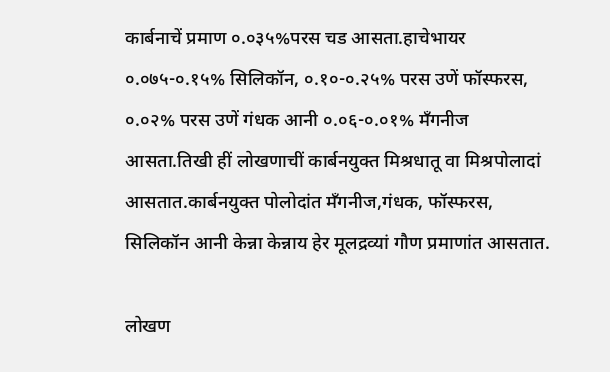कार्बनाचें प्रमाण ०.०३५%परस चड आसता.हाचेभायर ०.०७५-०.१५% सिलिकॉन, ०.१०-०.२५% परस उणें फॉस्फरस, ०.०२% परस उणें गंधक आनी ०.०६-०.०१% मँगनीज आसता.तिखी हीं लोखणाचीं कार्बनयुक्त मिश्रधातू वा मिश्रपोलादां आसतात.कार्बनयुक्त पोलोदांत मँगनीज,गंधक, फॉस्फरस, सिलिकॉन आनी केन्ना केन्नाय हेर मूलद्रव्यां गौण प्रमाणांत आसतात.

लोखण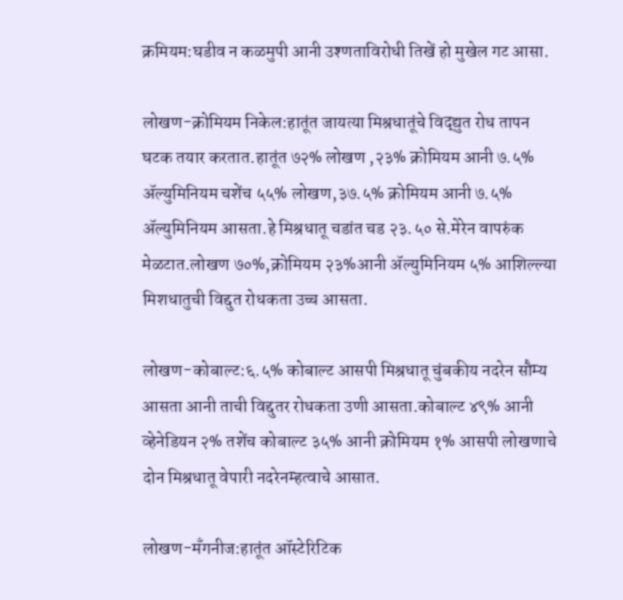क्रमियम:घडीव न कळमुपी आनी उश्णताविरोधी तिखें हो मुखेल गट आसा.

लोखण-क्रोमियम निकेल:हातूंत जायत्या मिश्रधातूंचे विद्द्युत रोध तापन घटक तयार करतात.हातूंत ७२% लोखण ,२३% क्रोमियम आनी ७.५% ॲल्युमिनियम चशेंच ५५% लोखण,३७.५% क्रोमियम आनी ७.५% ॲल्युमिनियम आसता.हे मिश्रधातू चडांत चड २३.५० से.मेरेन वापरुंक मेळटात.लोखण ७०%,क्रोमियम २३%आनी ॲल्युमिनियम ५% आशिल्ल्या मिशधातुची विद्दुत रोधकता उच्च आसता.

लोखण-कोबाल्ट:६.५% कोबाल्ट आसपी मिश्रधातू चुंबकीय नदरेन सौम्य आसता आनी ताची विद्दुतर रोधकता उणी आसता.कोबाल्ट ४९% आनी व्हेनेडियन २% तशेंच कोबाल्ट ३५% आनी क्रोमियम १% आसपी लोखणाचे दोन मिश्रधातू वेपारी नदरेनम्हत्वाचे आसात.

लोखण-मँगनीज:हातूंत ऑस्टेरिटिक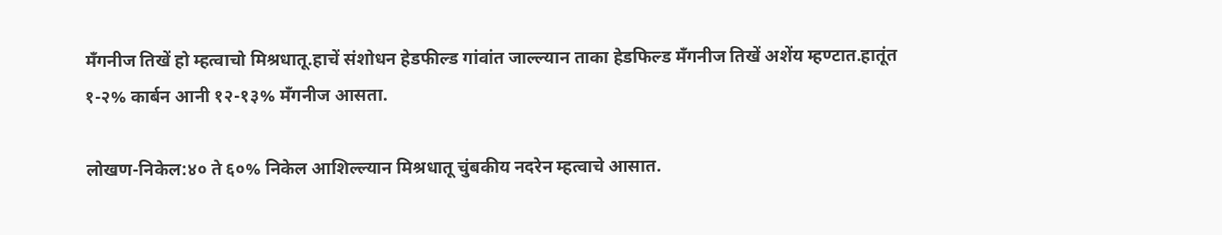मँगनीज तिखें हो म्हत्वाचो मिश्रधातू.हाचें संशोधन हेडफील्ड गांवांत जाल्ल्यान ताका हेडफिल्ड मँगनीज तिखें अशेंय म्हण्टात.हातूंत १-२% कार्बन आनी १२-१३% मँगनीज आसता.

लोखण-निकेल:४० ते ६०% निकेल आशिल्ल्यान मिश्रधातू चुंबकीय नदरेन म्हत्वाचे आसात.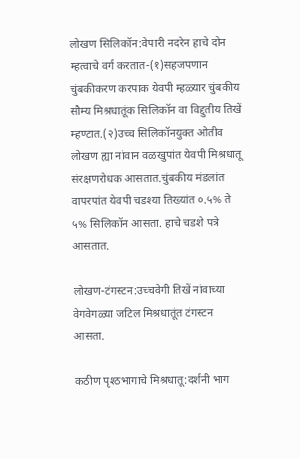लोखण सिलिकॉन:वेपारी नदरेन हाचे दोन म्हत्वाचे वर्ग करतात-(१)सहजपणान चुंबकीकरण करपाक येवपी म्हळ्यार चुंबकीय सौम्य मिश्रधातूंक सिलिकॉन वा विद्दुतीय तिखें म्हण्टात.(२)उच्च सिलिकॉनयुक्त ओतीव लोखण ह्या नांवान वळखुपांत येवपी मिश्रधातू संरक्षणरोधक आसतात.चुंबकीय मंडलांत वापरपांत येवपी चडश्या तिख्यांत ०.५% ते ५% सिलिकॉन आसता. हाचे चडशे पत्रे आसतात.

लोखण-टंगस्टन:उच्चवेगी तिखें नांवाच्या वेगवेगळ्या जटिल मिश्रधातूंत टंगस्टन आसता.

कठीण पृश्ठभागाचे मिश्रधातू:दर्शनी भाग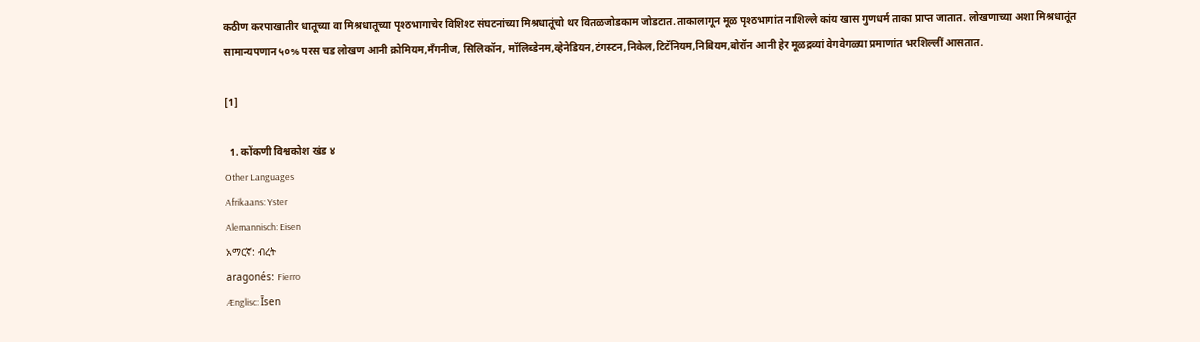कठीण करपाखातीर धातूच्या वा मिश्रधातूच्या पृश्ठभागाचेर विशिश्ट संघटनांच्या मिश्रधातूंचो थर वितळजोडकाम जोडटात.ताकालागून मूळ पृश्ठभागांत नाशिल्ले कांय खास गुणधर्म ताका प्राप्त जातात. लोखणाच्या अशा मिश्र‍धातूंत सामान्यपणान ५०% परस चड लोखण आनी क्रोमियम,मँगनीज, सिलिकॉन, मॉलिब्डेनम,व्हेनेडियन,टंगस्टन,निकेल,टिटॅनियम,निबियम,बोरॉन आनी हेर मूळद्रव्यां वेगवेगळ्या प्रमाणांत भरशिल्लीं आसतात.

[1]

  1. कोंकणी विश्वकोश खंड ४
Other Languages
Afrikaans: Yster
Alemannisch: Eisen
አማርኛ: ብረት
aragonés: Fierro
Ænglisc: Īsen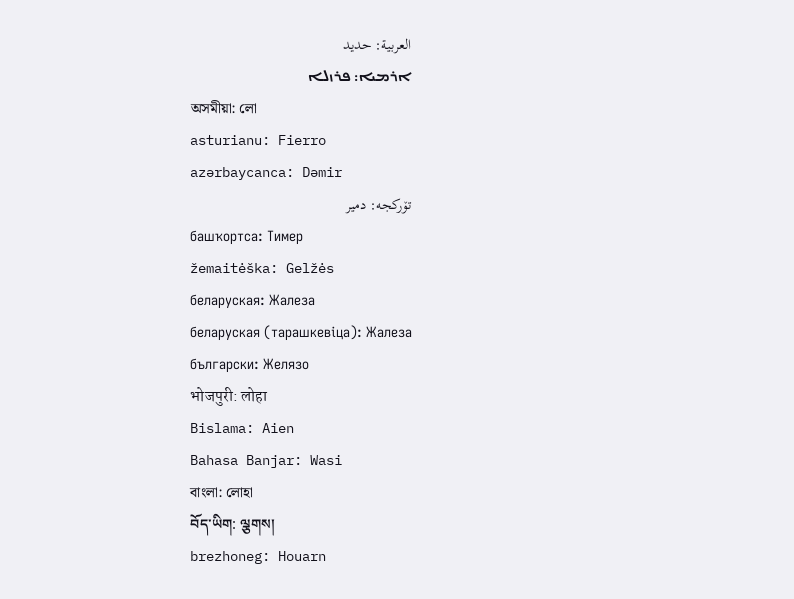العربية: حديد
ܐܪܡܝܐ: ܦܪܙܠܐ
অসমীয়া: লো
asturianu: Fierro
azərbaycanca: Dəmir
تۆرکجه: دمیر
башҡортса: Тимер
žemaitėška: Gelžės
беларуская: Жалеза
беларуская (тарашкевіца): Жалеза
български: Желязо
भोजपुरी: लोहा
Bislama: Aien
Bahasa Banjar: Wasi
বাংলা: লোহা
བོད་ཡིག: ལྕགས།
brezhoneg: Houarn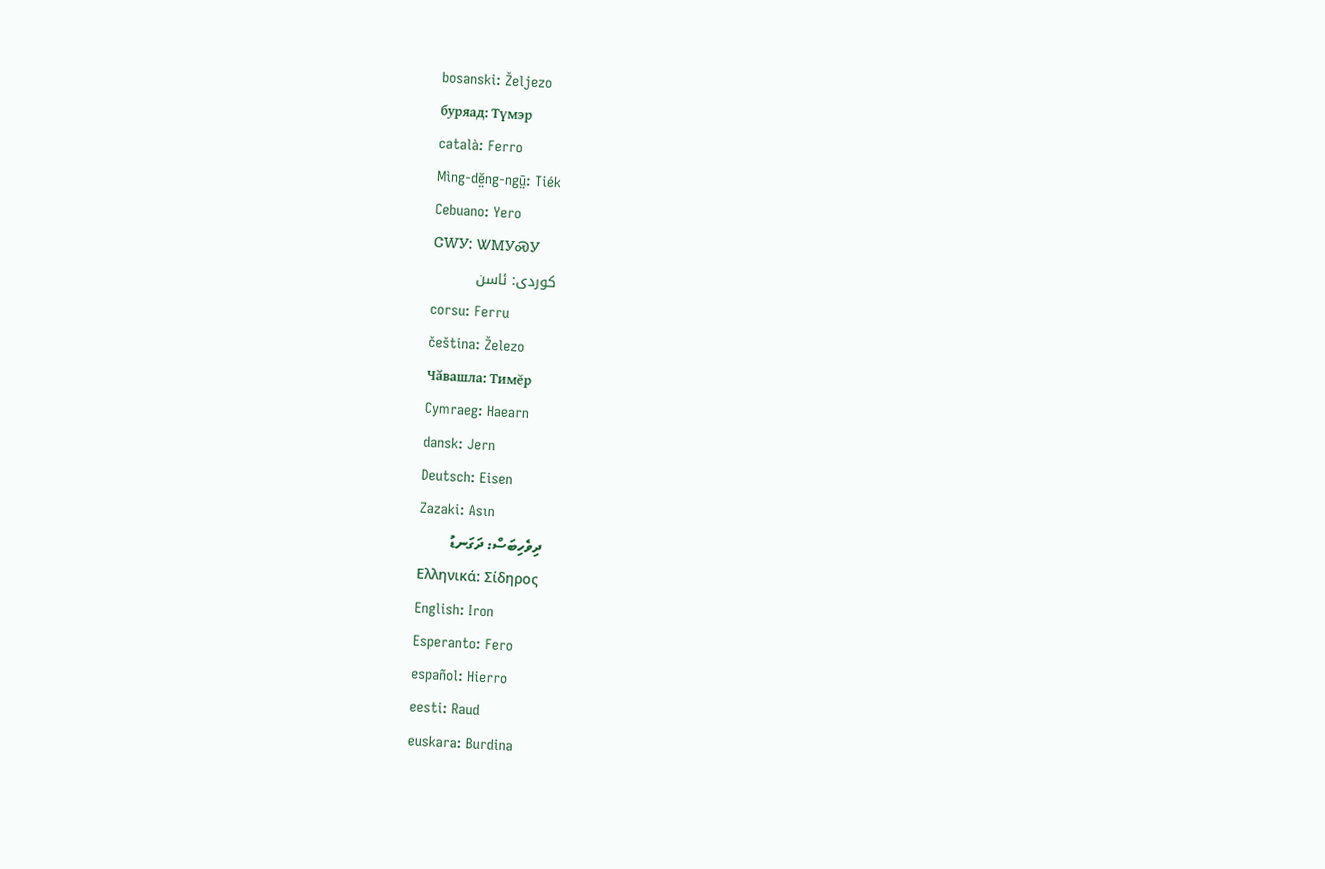bosanski: Željezo
буряад: Түмэр
català: Ferro
Mìng-dĕ̤ng-ngṳ̄: Tiék
Cebuano: Yero
ᏣᎳᎩ: ᏔᎷᎩᏍᎩ
کوردی: ئاسن
corsu: Ferru
čeština: Železo
Чӑвашла: Тимĕр
Cymraeg: Haearn
dansk: Jern
Deutsch: Eisen
Zazaki: Asın
ދިވެހިބަސް: ދަގަނޑު
Ελληνικά: Σίδηρος
English: Iron
Esperanto: Fero
español: Hierro
eesti: Raud
euskara: Burdina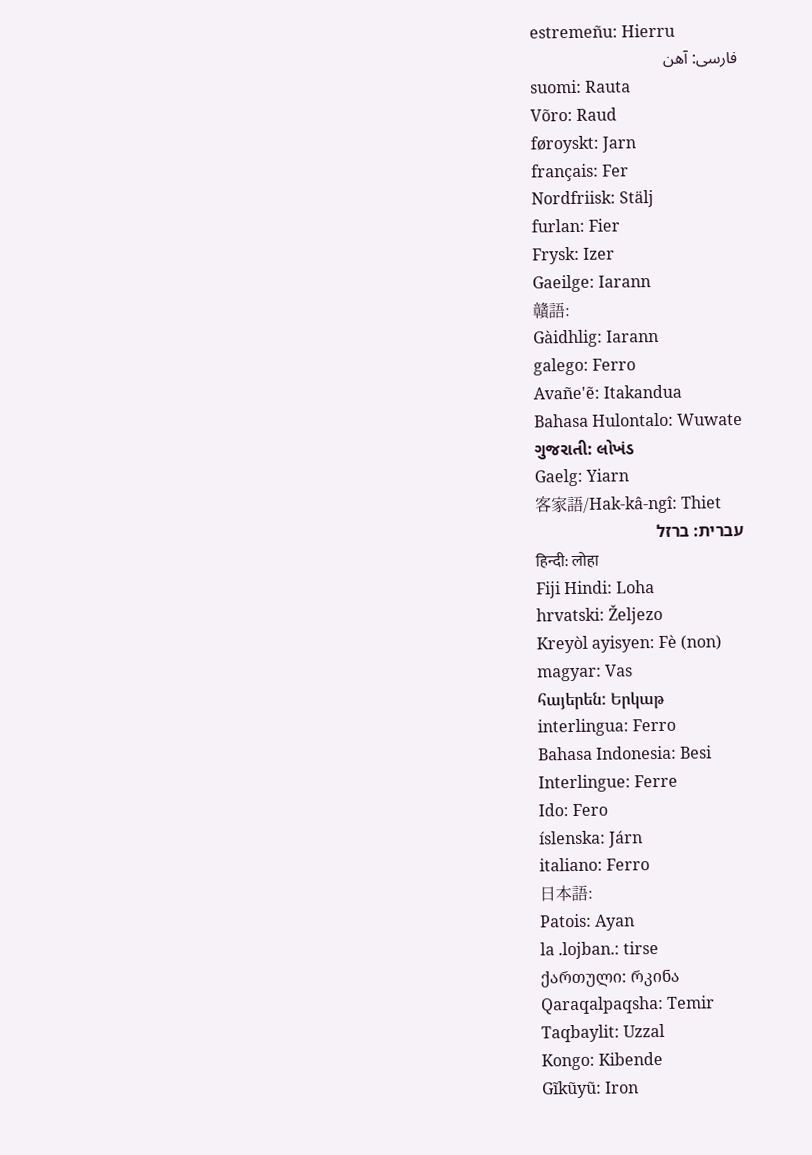estremeñu: Hierru
فارسی: آهن
suomi: Rauta
Võro: Raud
føroyskt: Jarn
français: Fer
Nordfriisk: Stälj
furlan: Fier
Frysk: Izer
Gaeilge: Iarann
贛語:
Gàidhlig: Iarann
galego: Ferro
Avañe'ẽ: Itakandua
Bahasa Hulontalo: Wuwate
ગુજરાતી: લોખંડ
Gaelg: Yiarn
客家語/Hak-kâ-ngî: Thiet
עברית: ברזל
हिन्दी: लोहा
Fiji Hindi: Loha
hrvatski: Željezo
Kreyòl ayisyen: Fè (non)
magyar: Vas
հայերեն: Երկաթ
interlingua: Ferro
Bahasa Indonesia: Besi
Interlingue: Ferre
Ido: Fero
íslenska: Járn
italiano: Ferro
日本語:
Patois: Ayan
la .lojban.: tirse
ქართული: რკინა
Qaraqalpaqsha: Temir
Taqbaylit: Uzzal
Kongo: Kibende
Gĩkũyũ: Iron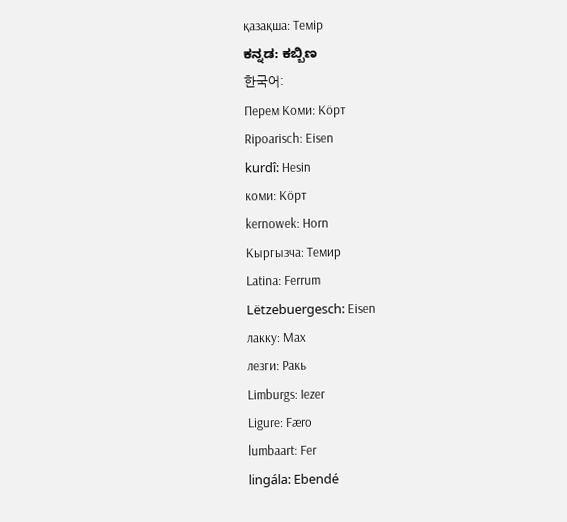қазақша: Темір
ಕನ್ನಡ: ಕಬ್ಬಿಣ
한국어:
Перем Коми: Кӧрт
Ripoarisch: Eisen
kurdî: Hesin
коми: Кӧрт
kernowek: Horn
Кыргызча: Темир
Latina: Ferrum
Lëtzebuergesch: Eisen
лакку: Мах
лезги: Ракь
Limburgs: Iezer
Ligure: Færo
lumbaart: Fer
lingála: Ebendé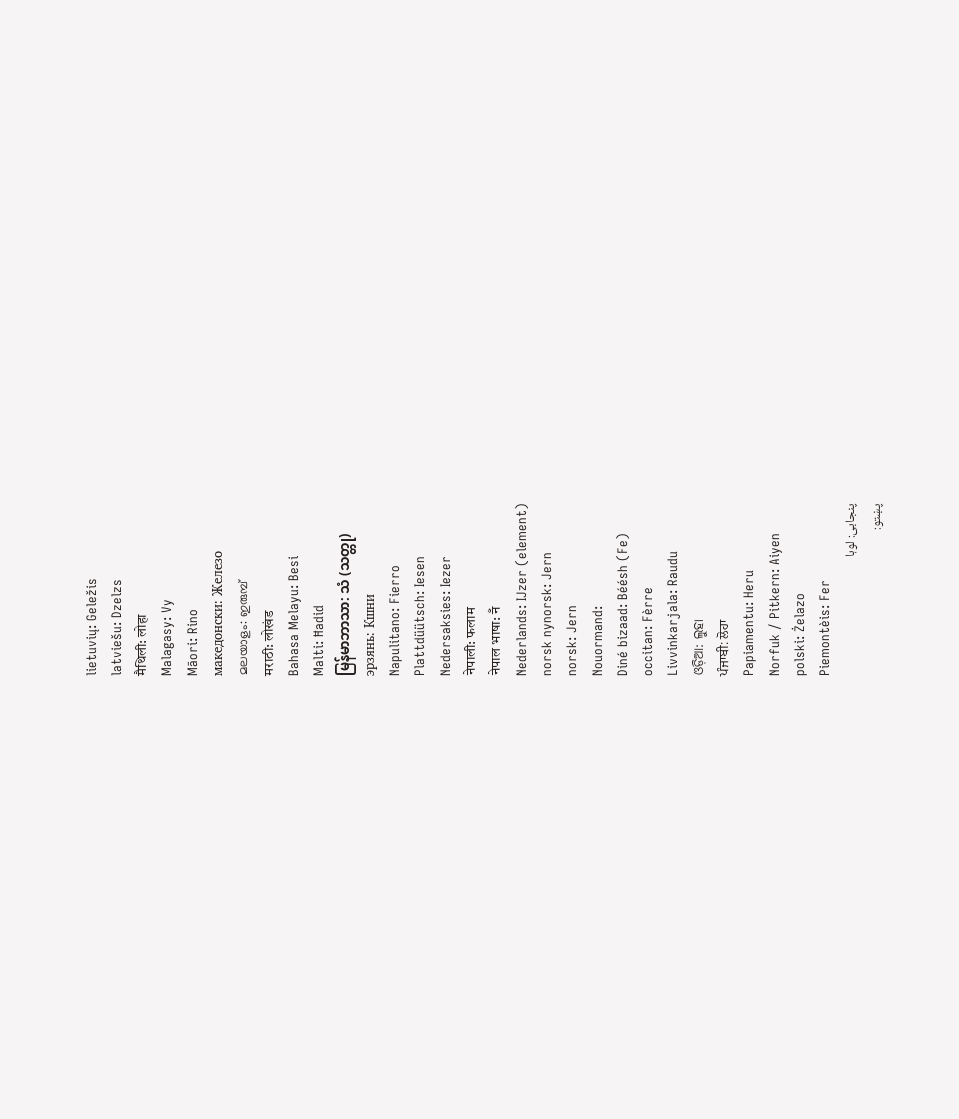lietuvių: Geležis
latviešu: Dzelzs
मैथिली: लोहा
Malagasy: Vy
Māori: Rino
македонски: Железо
മലയാളം: ഇരുമ്പ്
मराठी: लोखंड
Bahasa Melayu: Besi
Malti: Ħadid
မြန်မာဘာသာ: သံ (သတ္တု)
эрзянь: Кшни
Napulitano: Fierro
Plattdüütsch: Iesen
Nedersaksies: Iezer
नेपाली: फलाम
नेपाल भाषा: नँ
Nederlands: IJzer (element)
norsk nynorsk: Jern
norsk: Jern
Nouormand:
Diné bizaad: Béésh (Fe)
occitan: Fèrre
Livvinkarjala: Raudu
ଓଡ଼ିଆ: ଲୁହା
ਪੰਜਾਬੀ: ਲੋਹਾ
Papiamentu: Heru
Norfuk / Pitkern: Aiyen
polski: Żelazo
Piemontèis: Fer
پنجابی: لوہا
پښتو: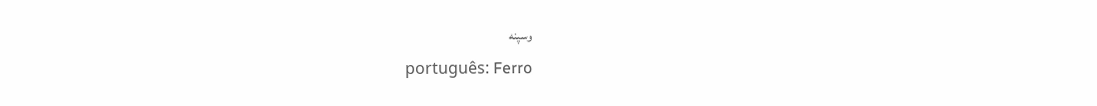وسپنه
português: Ferro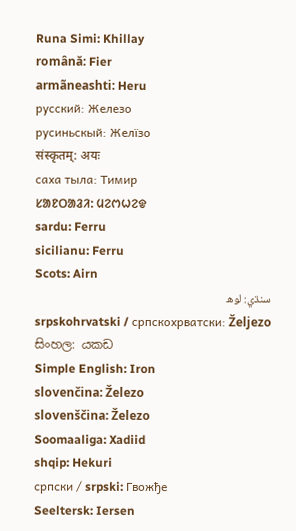Runa Simi: Khillay
română: Fier
armãneashti: Heru
русский: Железо
русиньскый: Желїзо
संस्कृतम्: अयः
саха тыла: Тимир
ᱥᱟᱱᱛᱟᱲᱤ: ᱢᱮᱬᱦᱮᱫ
sardu: Ferru
sicilianu: Ferru
Scots: Airn
سنڌي: لوھ
srpskohrvatski / српскохрватски: Željezo
සිංහල: යකඩ
Simple English: Iron
slovenčina: Železo
slovenščina: Železo
Soomaaliga: Xadiid
shqip: Hekuri
српски / srpski: Гвожђе
Seeltersk: Iersen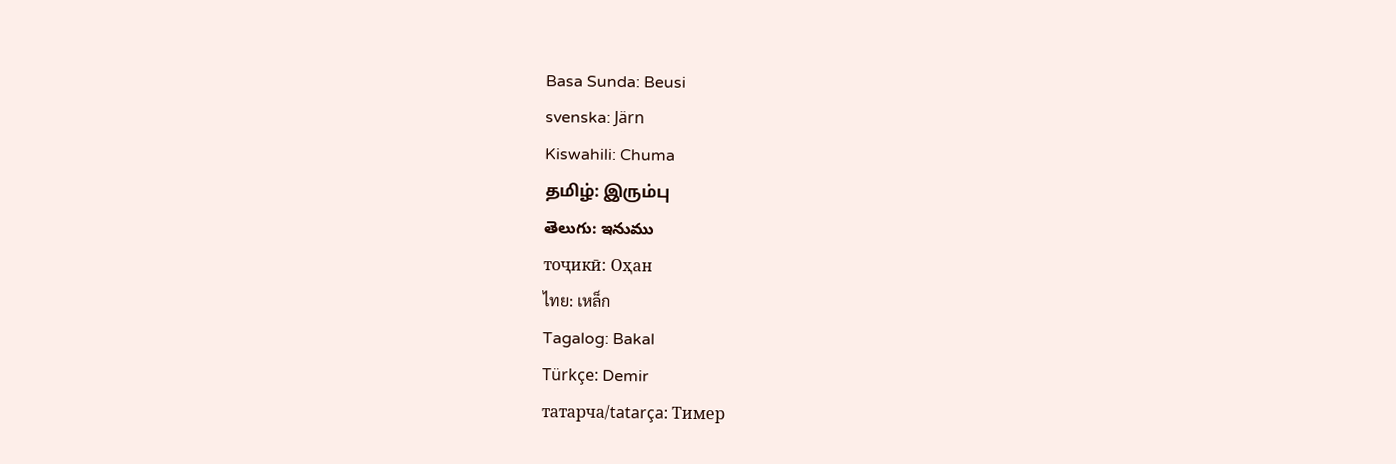Basa Sunda: Beusi
svenska: Järn
Kiswahili: Chuma
தமிழ்: இரும்பு
తెలుగు: ఇనుము
тоҷикӣ: Оҳан
ไทย: เหล็ก
Tagalog: Bakal
Türkçe: Demir
татарча/tatarça: Тимер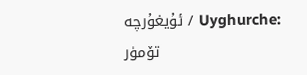ئۇيغۇرچە / Uyghurche: تۆمۈر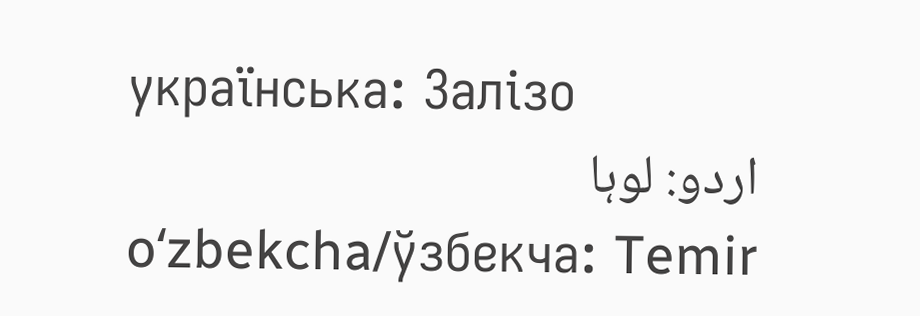українська: Залізо
اردو: لوہا
oʻzbekcha/ўзбекча: Temir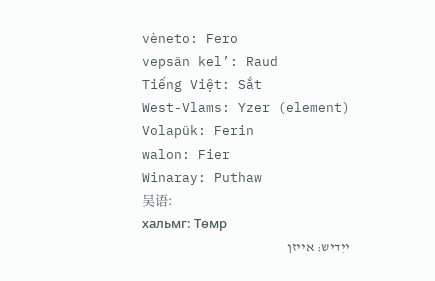vèneto: Fero
vepsän kel’: Raud
Tiếng Việt: Sắt
West-Vlams: Yzer (element)
Volapük: Ferin
walon: Fier
Winaray: Puthaw
吴语:
хальмг: Төмр
ייִדיש: אייזן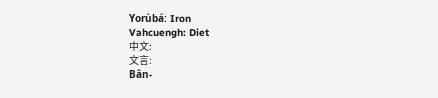Yorùbá: Iron
Vahcuengh: Diet
中文:
文言:
Bân-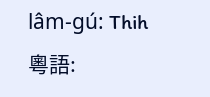lâm-gú: Thih
粵語: